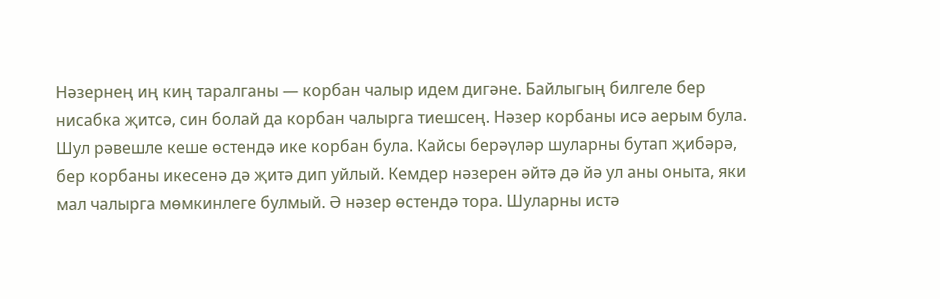Нәзернең иң киң таралганы — корбан чалыр идем дигәне. Байлыгың билгеле бер нисабка җитсә, син болай да корбан чалырга тиешсең. Нәзер корбаны исә аерым була. Шул рәвешле кеше өстендә ике корбан була. Кайсы берәүләр шуларны бутап җибәрә, бер корбаны икесенә дә җитә дип уйлый. Кемдер нәзерен әйтә дә йә ул аны оныта, яки мал чалырга мөмкинлеге булмый. Ә нәзер өстендә тора. Шуларны истә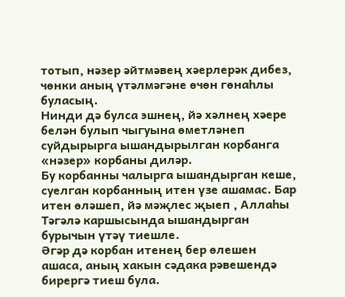тотып, нәзер әйтмәвең хәерлерәк дибез, чөнки аның үтәлмәгәне өчөн гөнаһлы буласың.
Нинди дә булса эшнең, йә хәлнең хәере белән булып чыгуына өметләнеп суйдырырга ышандырылган корбанга «нәзер» корбаны диләр.
Бу корбанны чалырга ышандырган кеше, суелган корбанның итен үзе ашамас. Бар итен өләшеп, йә мәҗлес җыеп , Аллаһы Тәгәлә каршысында ышандырган бурычын үтәү тиешле.
Әгәр дә корбан итенең бер өлешен ашаса, аның хакын сәдака рәвешендә бирергә тиеш була.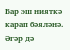Бар эш нияткә карап бәяләнә. Әгәр дә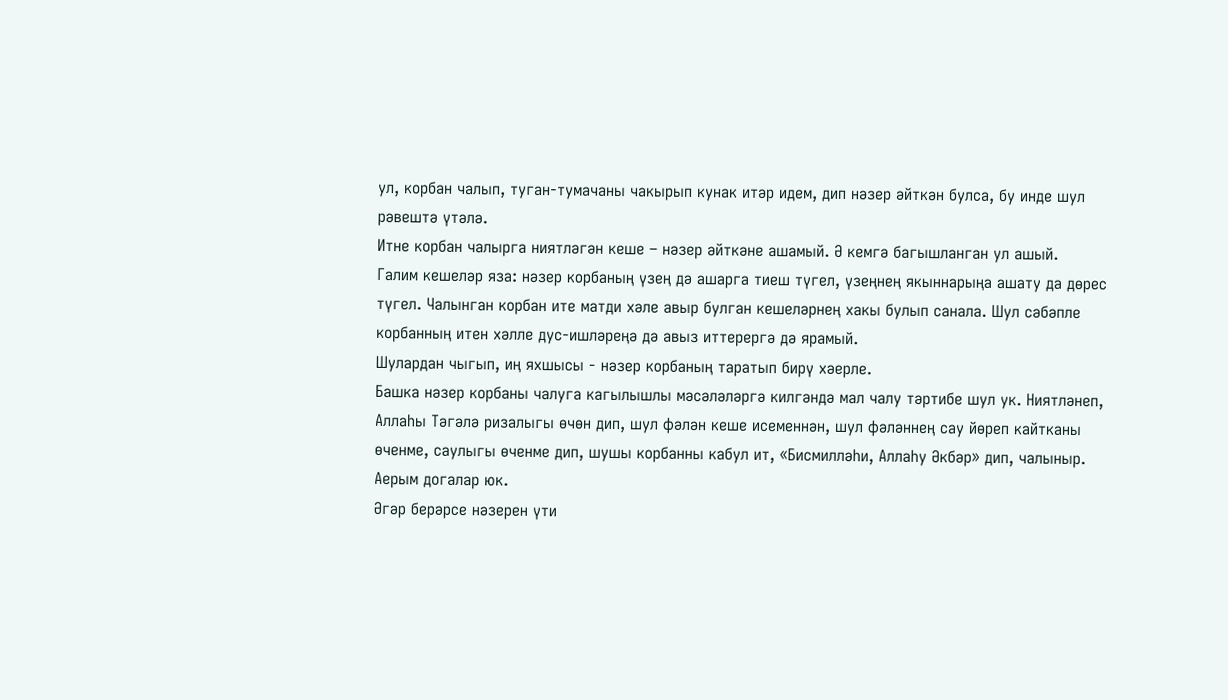ул, корбан чалып, туган-тумачаны чакырып кунак итәр идем, дип нәзер әйткән булса, бу инде шул рәвештә үтәлә.
Итне корбан чалырга ниятләгән кеше – нәзер әйткәне ашамый. Ә кемгә багышланган ул ашый.
Галим кешеләр яза: нәзер корбаның үзең дә ашарга тиеш түгел, үзеңнең якыннарыңа ашату да дөрес түгел. Чалынган корбан ите матди хәле авыр булган кешеләрнең хакы булып санала. Шул сәбәпле корбанның итен хәлле дус-ишләреңә дә авыз иттерергә дә ярамый.
Шулардан чыгып, иң яхшысы - нәзер корбаның таратып бирү хәерле.
Башка нәзер корбаны чалуга кагылышлы мәсәләләргә килгәндә мал чалу тәртибе шул ук. Ниятләнеп, Аллаһы Тәгәлә ризалыгы өчөн дип, шул фәлән кеше исеменнән, шул фәләннең сау йөреп кайтканы өченме, саулыгы өченме дип, шушы корбанны кабул ит, «Бисмилләһи, Аллаһу Әкбәр» дип, чалыныр. Аерым догалар юк.
Әгәр берәрсе нәзерен үти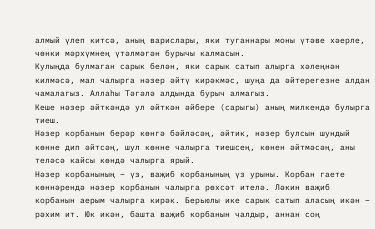алмый үлеп китсә, аның варислары, яки туганнары моны үтәве хәерле, чөнки мәрхүмнең үтәлмәгән бурычы калмасын.
Кулыңда булмаган сарык белән, яки сарык сатып алырга хәлеңнән килмәсә, мал чалырга нәзер әйтү кирәкмәс, шуңа да әйтерегезне алдан чамалагыз. Аллаһы Тәгәлә алдында бурыч алмагыз.
Кеше нәзер әйткәндә ул әйткән әйбере (сарыгы) аның милкендә булырга тиеш.
Нәзер корбанын берәр көнгә бәйләсәң, әйтик, нәзер булсын шундый көнне дип әйтсәң, шул көнне чалырга тиешсең, көнен әйтмәсәң, аны теләсә кайсы көндә чалырга ярый.
Нәзер корбанының – үз, ваҗиб корбанының үз урыны. Корбан гаете көннәрендә нәзер корбанын чалырга рөхсәт ителә. Ләкин ваҗиб корбанын аерым чалырга кирәк. Берьюлы ике сарык сатып аласың икән – рәхим ит. Юк икән, башта ваҗиб корбанын чалдыр, аннан соң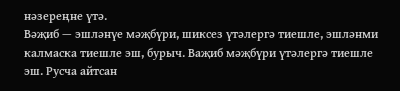нәзереңне үтә.
Вәҗиб — эшләнүе мәҗбүри, шиксез үтәлергә тиешле, эшләнми калмаска тиешле эш, бурыч. Ваҗиб мәҗбүри үтәлергә тиешле эш. Русча айтсан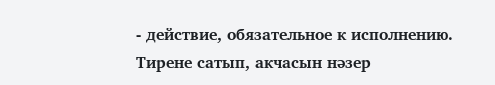- действие, обязательное к исполнению.
Тирене сатып, акчасын нәзер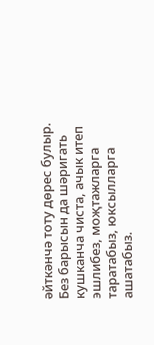әйткәнчә тоту дөрес булыр.
Без барысын да шәригать кушканча чиста, ачык итеп эшлибез, моҗтажларга таратабыз, юксылларга ашатабыз.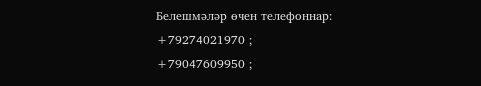Белешмәләр өчен телефоннар: +79274021970 ;
+79047609950 ;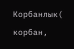Корбанлык( корбан,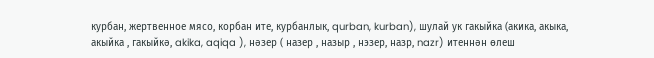курбан, жертвенное мясо, корбан ите, курбанлык, qurban, kurban), шулай ук гакыйка (акика, акыка, акыйка , гакыйкә, akika, aqiqa ), нәзер ( назер , назыр , нэзер, назр, nazr) итеннән өлеш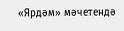«Ярдәм» мәчетендә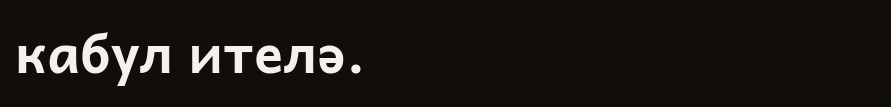кабул ителә.